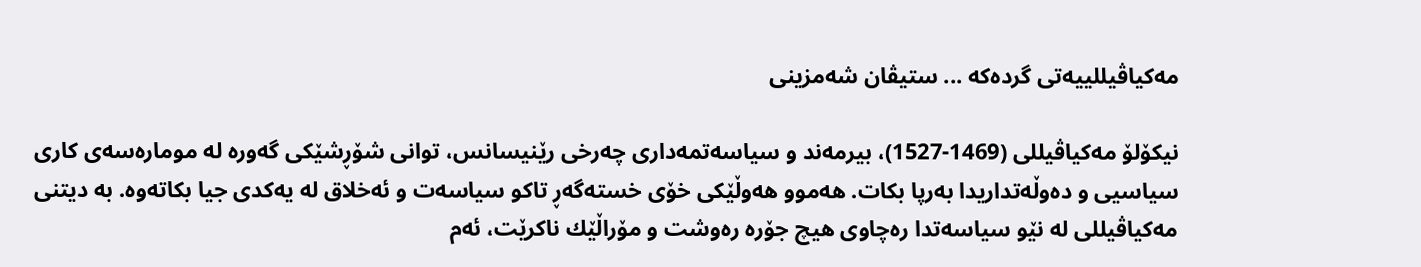مه‌كیاڤیللییه‌تی گرده‌كه‌ ... ستیڤان شه‌مزینی

نیكۆلۆ مه‌كیاڤیللی (1469-1527)، بیرمه‌ند و سیاسه‌تمه‌داری چه‌رخی رێنیسانس، توانی شۆڕشێكی گه‌وره‌ له‌ موماره‌سه‌ی كاری سیاسیی و ده‌وڵه‌تداریدا به‌رپا بكات. هه‌موو هه‌وڵێكی خۆی خسته‌گه‌ڕ تاكو سیاسه‌ت و ئه‌خلاق له‌ یه‌كدی جیا بكاته‌وه‌. به‌ دیتنی مه‌كیاڤیللی له‌ نێو سیاسه‌تدا ره‌چاوی هیچ جۆره‌ ره‌وشت و مۆراڵێك ناكرێت، ئه‌م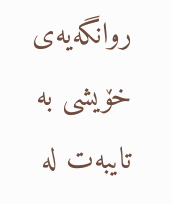روانگه‌یه‌ی خۆیشی به‌ تایبه‌ت له‌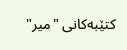كتێبه‌كانی "میر"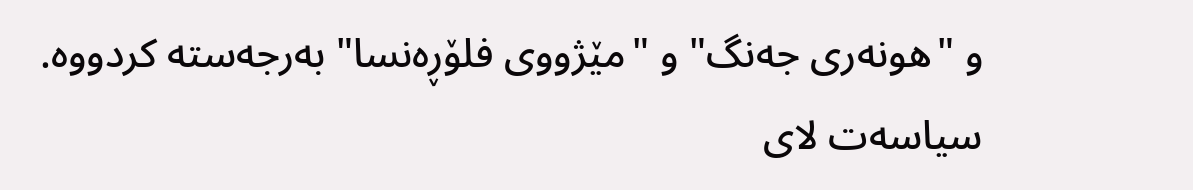و "هونه‌ری جه‌نگ" و "مێژووی فلۆڕه‌نسا" به‌رجه‌سته‌ كردووه‌. سیاسه‌ت لای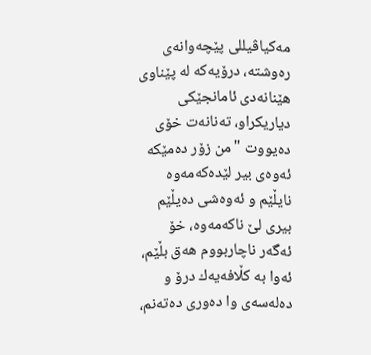مه‌كیاڤیللی پێچه‌وانه‌ی ره‌وشته‌، درۆیه‌كه‌ له‌ پێناوی هێنانه‌دی ئامانجێكی دیاریكراو، ته‌نانه‌ت خۆی ده‌یووت "من زۆر ده‌مێكه‌ ئه‌وه‌ی بیر لێده‌كه‌مه‌وه‌ نایڵێم و ئه‌وه‌شی ده‌یڵێم بیری لێ ناكه‌مه‌وه‌، خۆ ئه‌گه‌ر ناچاربووم هه‌ق بڵێم، ئه‌وا به‌ كڵافه‌یه‌ك درۆ و ده‌له‌سه‌ی وا ده‌وری ده‌ته‌نم،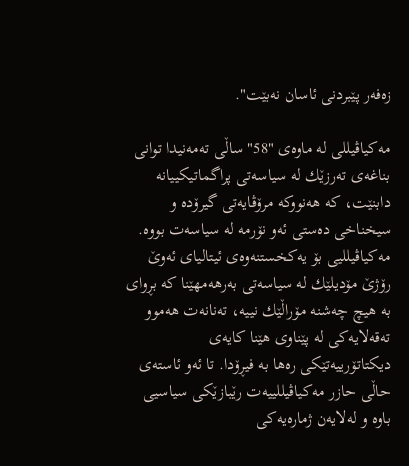زه‌فه‌ر پێبردنی ئاسان نه‌بێت".

مه‌كیاڤیللی له‌ ماوه‌ی "58" ساڵی ته‌مه‌نیدا توانی بناغه‌ی ته‌رزێك له‌ سیاسه‌تی پراگماتیكییانه‌ دابنێت، كه‌ هه‌نووكه‌ مرۆڤایه‌تی گیرۆده‌ و سیخناخی ده‌ستی ئه‌و نۆرمه‌ له‌ سیاسه‌ت بووه‌. مه‌كیاڤیللیی بۆ یه‌كخستنه‌وه‌ی ئیتالیای ئه‌وێ رۆژێ مۆدیلێك له‌ سیاسه‌تی به‌رهه‌مهێنا كه‌ بڕوای به‌ هیچ چه‌شنه‌ مۆراڵێك نییه‌، ته‌نانه‌ت هه‌موو ته‌قه‌لایه‌كی له‌ پێناوی هێنا كایه‌ی دیكتاتۆرییه‌تێكی ره‌ها به‌ فیڕۆدا. تا ئه‌و ئاسته‌ی حاڵی حازر مه‌كیاڤیللییه‌ت رێبازێكی سیاسیی باوه‌ و له‌لایه‌ن ژماره‌یه‌كی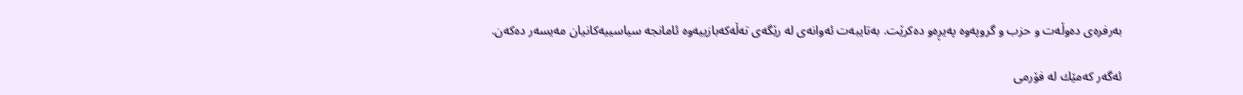به‌رفره‌ی ده‌وڵه‌ت و حزب و گروپه‌وه‌ په‌یڕه‌و ده‌كرێت. به‌تایبه‌ت ئه‌وانه‌ی له‌ رێگه‌ی ته‌ڵه‌كه‌بازییه‌وه‌ ئامانجه‌ سیاسییه‌كانیان مه‌یسه‌ر ده‌كه‌ن.

ئه‌گه‌ر كه‌مێك له‌ فۆرمی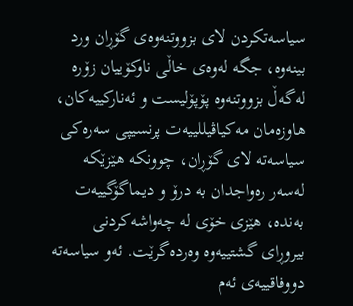سیاسه‌تكردن لای بزووتنه‌وه‌ی گۆڕان ورد بینه‌وه‌، جگه‌ له‌وه‌ی خاڵی ناوكۆییان زۆره‌ له‌گه‌ڵ بزووتنه‌وه‌ پۆپۆلیست و ئه‌ناركییه‌كان، هاوزه‌مان مه‌كیاڤیللییه‌ت پرنسیپی سه‌ره‌كی سیاسه‌ته‌ لای گۆڕان، چوونكه‌ هێزێكه‌ له‌سه‌ر ره‌واجدان به‌ درۆ و دیماگۆگییه‌ت به‌نده‌، هێزی خۆی له‌ چه‌واشه‌كردنی بیروڕای گشتییه‌وه‌ وه‌رده‌گرێت. ئه‌و سیاسه‌ته‌ دووفاقییه‌ی ئه‌م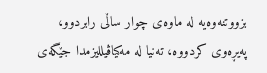بزووتنه‌وه‌یه‌ له‌ ماوه‌ی چوار ساڵی رابردوو، په‌یڕه‌وی كردووه‌، ته‌نیا له‌ مه‌كیاڤیللیزمدا جێگه‌ی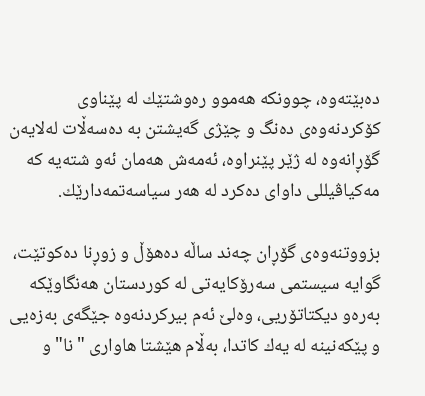ده‌بێته‌وه‌، چوونكه‌ هه‌موو ره‌وشتێك له‌ پێناوی كۆكردنه‌وه‌ی ده‌نگ و چێژی گه‌یشتن به‌ ده‌سه‌ڵات له‌لایه‌ن گۆڕانه‌وه‌ له‌ ژێر پێنراوه‌، ئه‌مه‌ش هه‌مان ئه‌و شته‌یه‌ كه‌ مه‌كیاڤیللی داوای ده‌كرد له‌ هه‌ر سیاسه‌تمه‌دارێك.

بزووتنه‌وه‌ی گۆڕان چه‌ند ساڵه‌ ده‌هۆڵ و زوڕنا ده‌كوتێت، گوایه‌ سیستمی سه‌رۆكایه‌تی له‌ كوردستان هه‌نگاوێكه‌ به‌ره‌و دیكتاتۆریی، وه‌لێ ئه‌م بیركردنه‌وه‌ جێگه‌ی به‌زه‌یی و پێكه‌نینه‌ له‌ یه‌ك كاتدا، به‌ڵام هێشتا هاواری "نا" و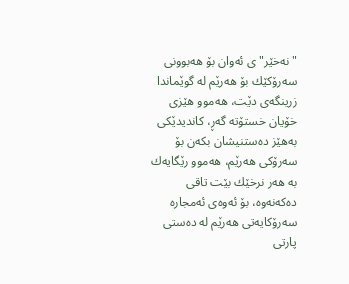"نه‌خێر"ی ئه‌وان بۆ هه‌بوونی سه‌رۆكێك بۆ هه‌رێم له‌ گوێماندا زرینگه‌ی دێت، هه‌موو هێزی خۆیان خستۆته‌ گه‌ڕ، كاندیدێكی به‌هێز ده‌ستنیشان بكه‌ن بۆ سه‌رۆكی هه‌رێم، هه‌موو رێگایه‌ك به‌ هه‌ر نرخێك بێت تاقی ده‌كه‌نه‌وه‌، بۆ ئه‌وه‌ی ئه‌مجاره‌ سه‌رۆكایه‌تی هه‌رێم له‌ ده‌ستی پارتی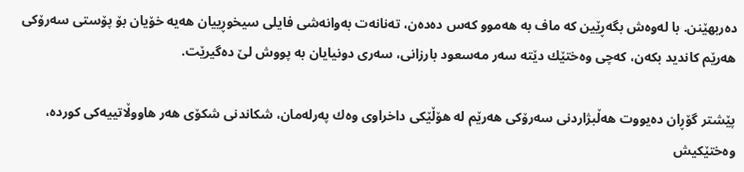ده‌ربهێنن. با له‌وه‌ش بگه‌ڕێین كه‌ ماف به‌ هه‌موو كه‌س ده‌ده‌ن، ته‌نانه‌ت به‌وانه‌شی فایلی سیخوڕییان هه‌یه‌ خۆیان بۆ پۆستی سه‌رۆكی هه‌رێم كاندید بكه‌ن، كه‌چی وه‌ختێك دێته‌ سه‌ر مه‌سعود بارزانی، سه‌ری دونیایان به‌ پووش لێ ده‌گیرێت.

پێشتر گۆڕان ده‌یووت هه‌ڵبژاردنی سه‌رۆكی هه‌رێم له‌ هۆڵێكی داخراوی وه‌ك په‌رله‌مان، شكاندنی شكۆی هه‌ر هاووڵاتییه‌كی كورده‌، وه‌ختێكیش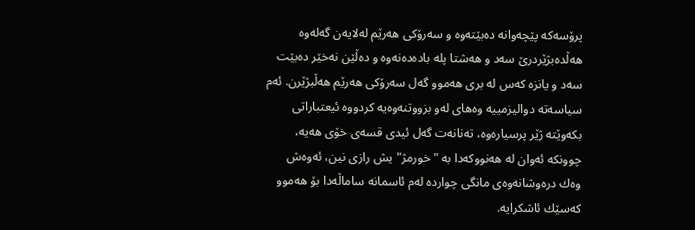پرۆسه‌كه‌ پێچه‌وانه‌ ده‌بێته‌وه‌ و سه‌رۆكی هه‌رێم له‌لایه‌ن گه‌له‌وه‌ هه‌ڵده‌بژێردرێ سه‌د و هه‌شتا پله‌ باده‌ده‌نه‌وه‌ و ده‌ڵێن نه‌خێر ده‌بێت سه‌د و یانزه‌ كه‌س له‌ بری هه‌موو گه‌ل سه‌رۆكی هه‌رێم هه‌ڵبژێرن. ئه‌م سیاسه‌ته‌ دوالیزمییه‌ وه‌های له‌و بزووتنه‌وه‌یه‌ كردووه‌ ئیعتباراتی بكه‌وێته‌ ژێر پرسیاره‌وه‌، ته‌نانه‌ت گه‌ل ئیدی قسه‌ی خۆی هه‌یه‌، چوونكه‌ ئه‌وان له‌ هه‌نووكه‌دا به‌ "خورمژ"یش رازی نین، ئه‌وه‌ش وه‌ك دره‌وشانه‌وه‌ی مانگی چوارده‌ له‌م ئاسمانه‌ ساماڵه‌دا بۆ هه‌موو كه‌سێك ئاشكرایه‌.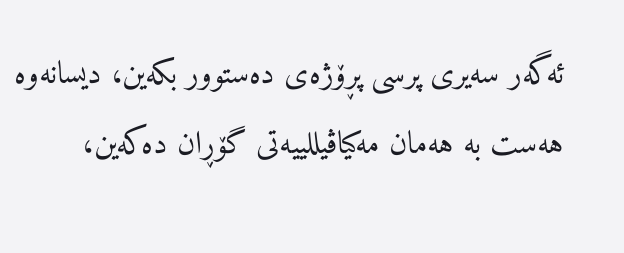ئه‌گه‌ر سه‌یری پرسی پڕۆژه‌ی ده‌ستوور بكه‌ین، دیسانه‌وه‌ هه‌ست به‌ هه‌مان مه‌كیاڤیللییه‌تی گۆڕان ده‌كه‌ین،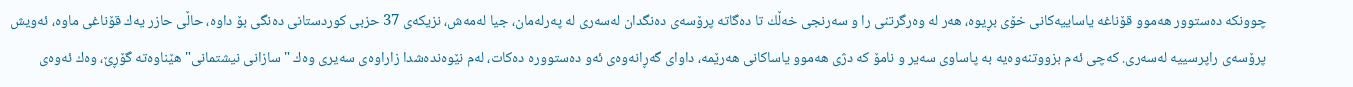چوونكه‌ ده‌ستوور هه‌موو قۆناغه‌ یاساییه‌كانی خۆی بڕیوه‌، هه‌ر له‌ وه‌رگرتنی را و سه‌رنجی خه‌ڵك تا ده‌گاته‌ پرۆسه‌ی ده‌نگدان له‌سه‌ری له‌ په‌رله‌مان، جیا له‌مه‌ش، نزیكه‌ی 37 حزبی كوردستانی ده‌نگی بۆ داوه‌، حاڵی حازر یه‌ك قۆناغی ماوه‌، ئه‌ویش پرۆسه‌ی راپرسییه‌ له‌سه‌ری. كه‌چی ئه‌م بزووتنه‌وه‌یه‌ به‌ پاساوی سه‌یر و نامۆ كه‌ دژی هه‌موو یاساكانی هه‌رێمه‌، داوای گه‌ڕانه‌وه‌ی ئه‌و ده‌ستووره‌ ده‌كات، له‌م نێوه‌نده‌شدا زاراوه‌ی سه‌یری وه‌ك "سازانی نیشتمانی" هێناوه‌ته‌ گۆڕێ، وه‌ك ئه‌وه‌ی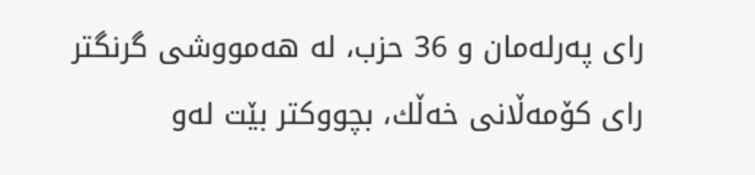رای په‌رله‌مان و 36 حزب، له‌ هه‌مووشی گرنگتر رای كۆمه‌ڵانی خه‌ڵك، بچووكتر بێت له‌و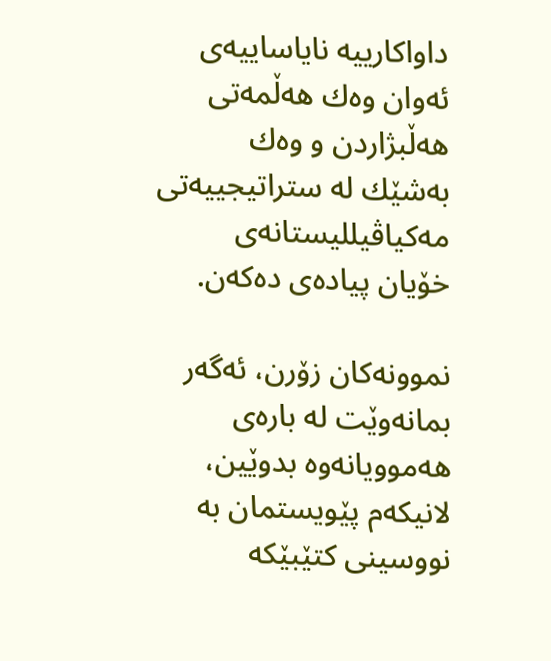داواكارییه‌ نایاساییه‌ی ئه‌وان وه‌ك هه‌ڵمه‌تی هه‌ڵبژاردن و وه‌ك به‌شێك له‌ ستراتیجییه‌تی مه‌كیاڤیللیستانه‌ی خۆیان پیاده‌ی ده‌كه‌ن.

نموونه‌كان زۆرن، ئه‌گه‌ر بمانه‌وێت له‌ باره‌ی هه‌موویانه‌وه‌ بدوێین، لانیكه‌م پێویستمان به‌ نووسینی كتێبێكه‌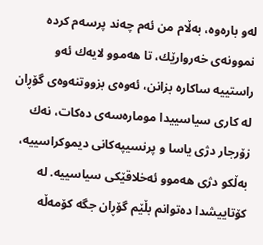له‌و باره‌وه‌، به‌ڵام من ئه‌م چه‌ند پرسه‌م كرده‌ نموونه‌ی خه‌روارێك، تا هه‌موو لایه‌ك ئه‌و راستییه‌ ساكاره‌ بزانن، ئه‌وه‌ی بزووتنه‌وه‌ی گۆڕان له‌ كاری سیاسییدا موماره‌سه‌ی ده‌كات، نه‌ك زۆرجار دژی یاسا و پرنسیپه‌كانی دیموكراسییه‌، به‌ڵكو دژی هه‌موو ئه‌خلاقێكی سیاسییه‌. له‌ كۆتاییشدا ده‌توانم بڵێم گۆڕان جگه‌ كۆمه‌ڵه‌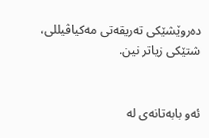ده‌روێشێكی ته‌ریقه‌تی مه‌كیاڤیللی، شتێكی زیاتر نین.


ئه‌و بابه‌تانه‌ی له‌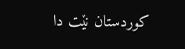کوردستان نێت دا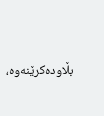بڵاوده‌کرێنه‌وه‌،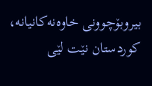بیروبۆچوونی خاوه‌نه‌کانیانه‌، کوردستان نێت لێی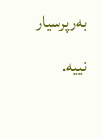به‌رپرسیار نییه‌.